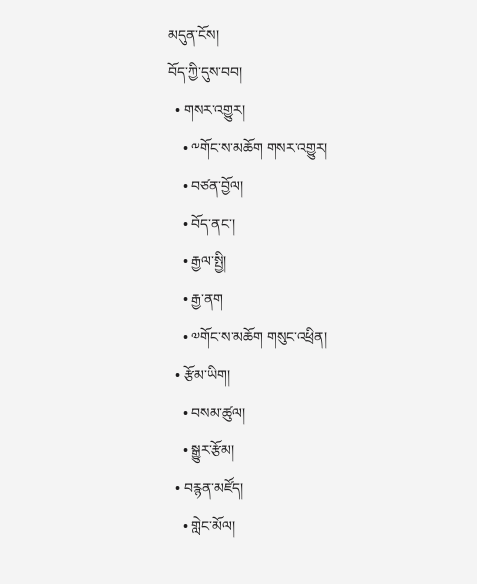མདུན་ངོས།
བོད་ཀྱི་དུས་བབ།
  • གསར་འགྱུར།
    • ༸གོང་ས་མཆོག གསར་འགྱུར།
    • བཙན་བྱོལ།
    • བོད་ནང་།
    • རྒྱལ་སྤྱི།
    • རྒྱ་ནག
    • ༧གོང་ས་མཆོག གསུང་འཕྲིན།
  • རྩོམ་ཡིག།
    • བསམ་ཚུལ།
    • སྒྱུར་རྩོམ།
  • བརྙན་མཛོད།
    • གླེང་མོལ།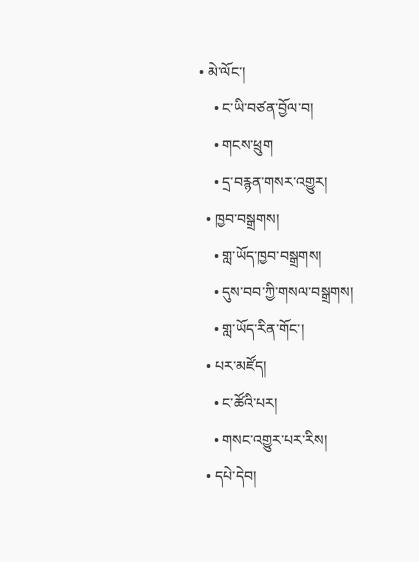• མེ་ལོང་།
    • ང་ཡི་བཙན་བྱོལ་བ།
    • གངས་ཕྲུག
    • དྲ་བརྙན་གསར་འགྱུར།
  • ཁྱབ་བསྒྲགས།
    • གླ་ཡོད་ཁྱབ་བསྒྲགས།
    • དུས་བབ་ཀྱི་གསལ་བསྒྲགས།
    • གླ་ཡོད་རིན་གོང་།
  • པར་མཛོད།
    • ང་ཚོའི་པར།
    • གསང་འགྱུར་པར་རིས།
  • དཔེ་དེབ།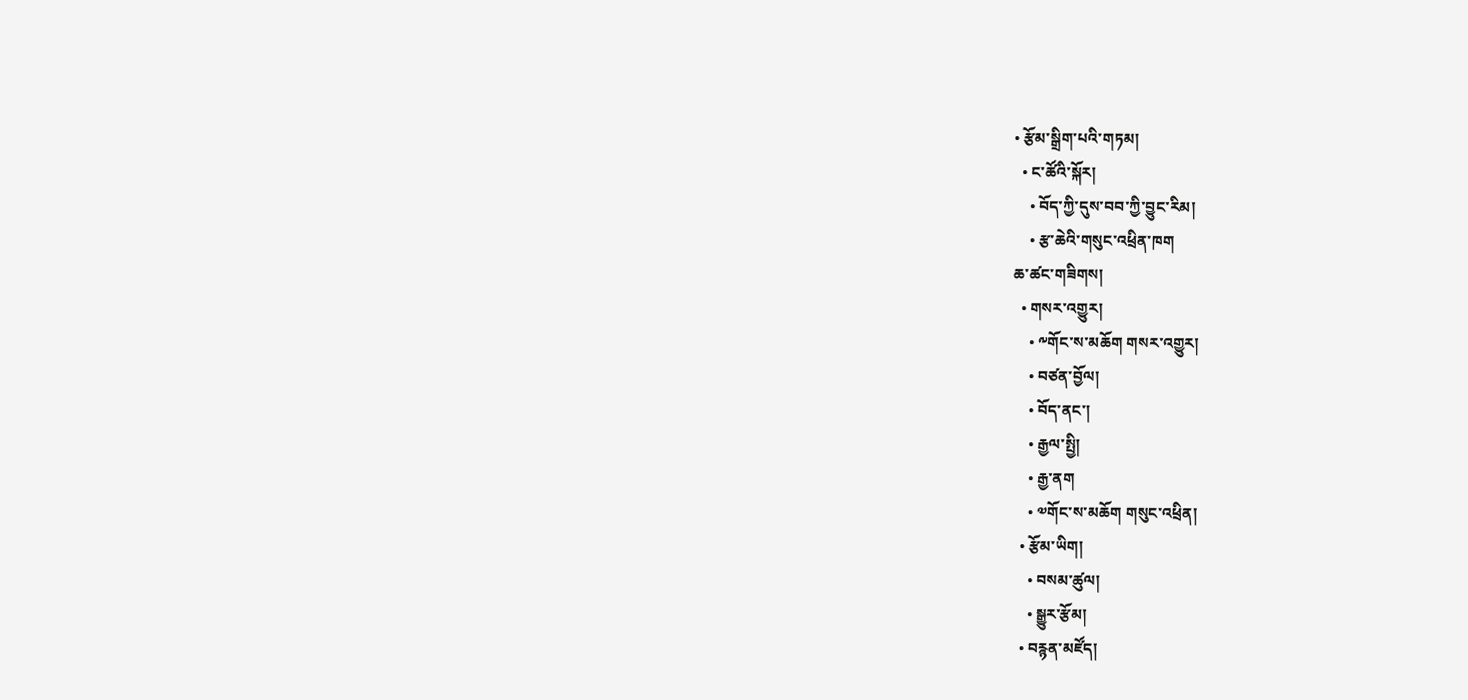• རྩོམ་སྒྲིག་པའི་གཏམ།
  • ང་ཚོའི་སྐོར།
    • བོད་ཀྱི་དུས་བབ་ཀྱི་བྱུང་རིམ།
    • རྩ་ཆེའི་གསུང་འཕྲིན་ཁག
ཆ་ཚང་གཟིགས།
  • གསར་འགྱུར།
    • ༸གོང་ས་མཆོག གསར་འགྱུར།
    • བཙན་བྱོལ།
    • བོད་ནང་།
    • རྒྱལ་སྤྱི།
    • རྒྱ་ནག
    • ༧གོང་ས་མཆོག གསུང་འཕྲིན།
  • རྩོམ་ཡིག།
    • བསམ་ཚུལ།
    • སྒྱུར་རྩོམ།
  • བརྙན་མཛོད།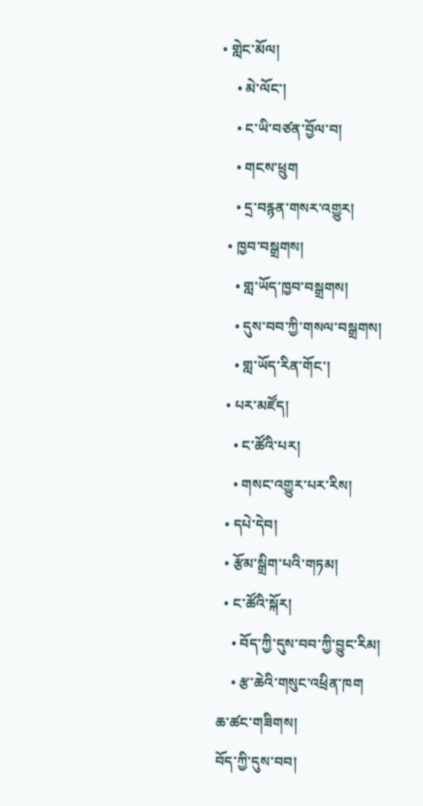• གླེང་མོལ།
    • མེ་ལོང་།
    • ང་ཡི་བཙན་བྱོལ་བ།
    • གངས་ཕྲུག
    • དྲ་བརྙན་གསར་འགྱུར།
  • ཁྱབ་བསྒྲགས།
    • གླ་ཡོད་ཁྱབ་བསྒྲགས།
    • དུས་བབ་ཀྱི་གསལ་བསྒྲགས།
    • གླ་ཡོད་རིན་གོང་།
  • པར་མཛོད།
    • ང་ཚོའི་པར།
    • གསང་འགྱུར་པར་རིས།
  • དཔེ་དེབ།
  • རྩོམ་སྒྲིག་པའི་གཏམ།
  • ང་ཚོའི་སྐོར།
    • བོད་ཀྱི་དུས་བབ་ཀྱི་བྱུང་རིམ།
    • རྩ་ཆེའི་གསུང་འཕྲིན་ཁག
ཆ་ཚང་གཟིགས།
བོད་ཀྱི་དུས་བབ།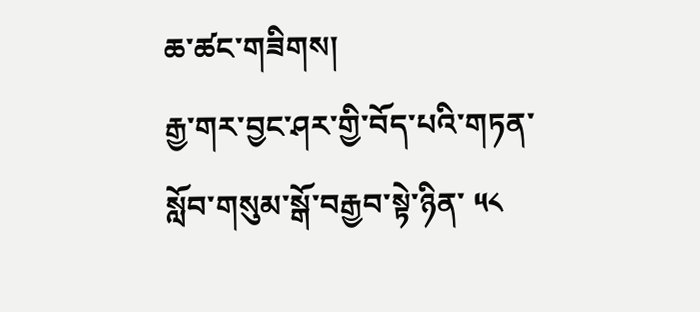ཆ་ཚང་གཟིགས།
རྒྱ་གར་བྱང་ཤར་གྱི་བོད་པའི་གཏན་སློབ་གསུམ་སྒོ་བརྒྱབ་སྟེ་ཉིན་ ༥༨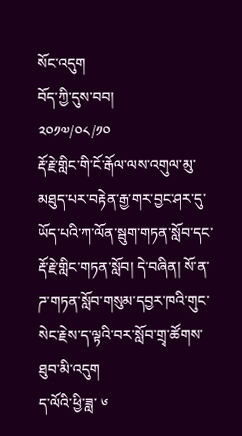སོང་འདུག
བོད་ཀྱི་དུས་བབ།
༢༠༡༧/༠༨/༡༠
རྡོ་རྗེ་གླིང་གི་ངོ་རྒོལ་ལས་འགུལ་མུ་མཐུད་པར་བརྟེན་རྒྱ་གར་བྱང་ཤར་དུ་ཡོད་པའི་ཀ་ལོན་སྦུག་གཏན་སློབ་དང་རྡོ་རྗེ་གླིང་གཏན་སློབ། དེ་བཞིན། སོ་ན་ཌ་གཏན་སློབ་གསུམ་དབྱར་ཁའི་གུང་སེང་རྗེས་ད་ལྟའི་བར་སློབ་གྲྭ་ཚོགས་ཐུབ་མི་འདུག
ད་ལོའི་ཕྱི་ཟླ་ ༦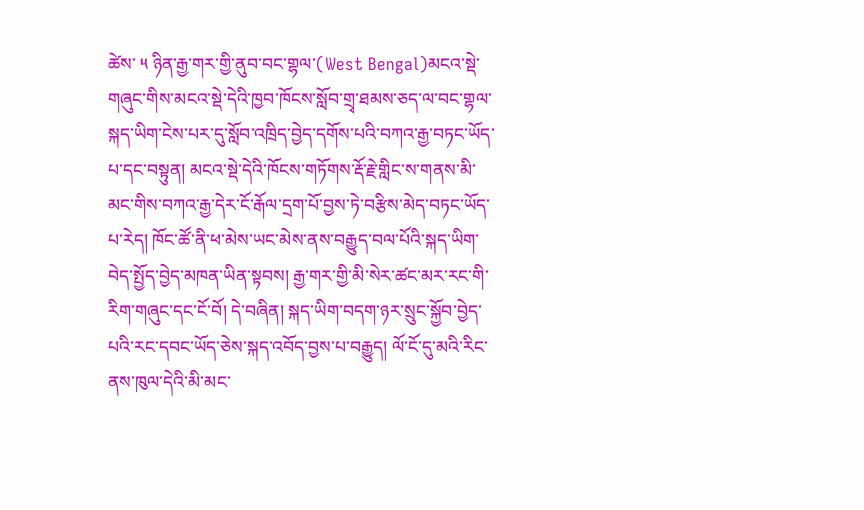ཚེས་ ༥ ཉིན་རྒྱ་གར་གྱི་ནུབ་བང་གྷལ་(West Bengal)མངའ་སྡེ་གཞུང་གིས་མངའ་སྡེ་དེའི་ཁྱབ་ཁོངས་སློབ་གྲྭ་ཐམས་ཅད་ལ་བང་གྷལ་སྐད་ཡིག་ངེས་པར་དུ་སློབ་འཁྲིད་བྱེད་དགོས་པའི་བཀའ་རྒྱ་བཏང་ཡོད་པ་དང་བསྟུན། མངའ་སྡེ་དེའི་ཁོངས་གཏོགས་རྡོ་རྗེ་གླིང་ས་གནས་མི་མང་གིས་བཀའ་རྒྱ་དེར་ངོ་རྒོལ་དྲག་པོ་བྱས་ཏེ་བརྩིས་མེད་བཏང་ཡོད་པ་རེད། ཁོང་ཚོ་ནི་ཕ་མེས་ཡང་མེས་ནས་བརྒྱུད་བལ་པོའི་སྐད་ཡིག་བེད་སྤྱོད་བྱེད་མཁན་ཡིན་སྟབས། རྒྱ་གར་གྱི་མི་སེར་ཚང་མར་རང་གི་རིག་གཞུང་དང་ངོ་བོ། དེ་བཞིན། སྐད་ཡིག་བདག་ཉར་སྲུང་སྐྱོབ་བྱེད་པའི་རང་དབང་ཡོད་ཅེས་སྐད་འབོད་བྱས་པ་བརྒྱུད། ལོ་ངོ་དུ་མའི་རིང་ནས་ཁུལ་དེའི་མི་མང་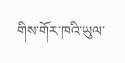གིས་གོར་ཁའི་ཡུལ་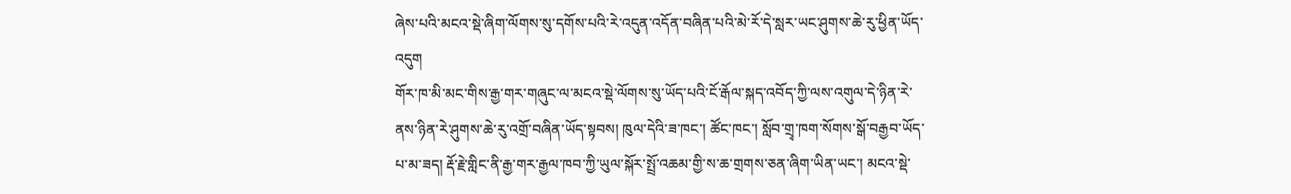ཞེས་པའི་མངའ་སྡེ་ཞིག་ལོགས་སུ་དགོས་པའི་རེ་འདུན་འདོན་བཞིན་པའི་མེ་རོ་དེ་སླར་ཡང་ཤུགས་ཆེ་རུ་ཕྱིན་ཡོད་འདུག
གོར་ཁ་མི་མང་གིས་རྒྱ་གར་གཞུང་ལ་མངའ་སྡེ་ལོགས་སུ་ཡོད་པའི་ངོ་རྒོལ་སྐད་འབོད་ཀྱི་ལས་འགུལ་དེ་ཉིན་རེ་ནས་ཉིན་རེ་ཤུགས་ཆེ་རུ་འགྲོ་བཞིན་ཡོད་སྟབས། ཁུལ་དེའི་ཟ་ཁང་། ཚོང་ཁང་། སློབ་གྲྭ་ཁག་སོགས་སྒོ་བརྒྱབ་ཡོད་པ་མ་ཟད། རྡོ་རྗེ་གླིང་ནི་རྒྱ་གར་རྒྱལ་ཁབ་ཀྱི་ཡུལ་སྐོར་སྤྲོ་འཆམ་གྱི་ས་ཆ་གྲགས་ཅན་ཞིག་ཡིན་ཡང་། མངའ་སྡེ་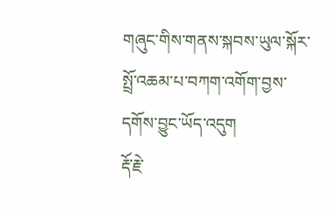གཞུང་གིས་གནས་སྐབས་ཡུལ་སྐོར་སྤྲོ་འཆམ་པ་བཀག་འགོག་བྱས་དགོས་བྱུང་ཡོད་འདུག
རྡོ་རྗེ་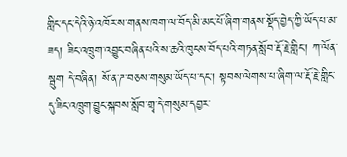གླིང་དང་དེའི་ཉེ་འཁོར་ས་གནས་ཁག་ལ་བོད་མི་མང་པོ་ཞིག་གནས་སྡོད་བྱེད་ཀྱི་ཡོད་པ་མ་ཟད། ཟིང་འཁྲུག་འབྱུང་བཞིན་པའི་ས་ཆའི་ཁུངས་བོད་པའི་གཏན་སློབ་རྡོ་རྗེ་གླིང་། ཀ་ལོན་སྦུག དེ་བཞིན། སོ་ན་ཌ་བཅས་གསུམ་ཡོད་པ་དང་། སྟབས་ལེགས་པ་ཞིག་ལ་རྡོ་རྗེ་གླིང་དུ་ཟིང་འཁྲུག་བྱུང་སྐབས་སློབ་གྲྭ་དེ་གསུམ་དབྱར་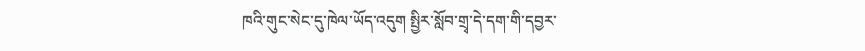ཁའི་གུང་སེང་དུ་ཁེལ་ཡོད་འདུག སྤྱིར་སློབ་གྲྭ་དེ་དག་གི་དབྱར་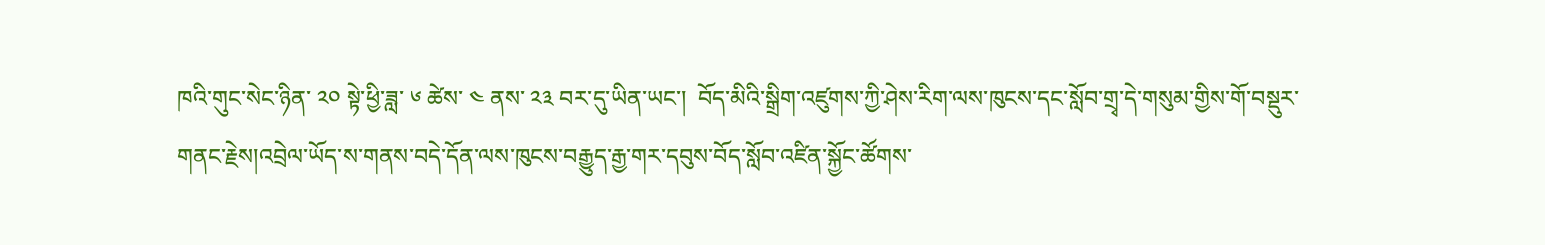ཁའི་གུང་སེང་ཉིན་ ༢༠ སྟེ་ཕྱི་ཟླ་ ༦ ཚེས་ ༤ ནས་ ༢༣ བར་དུ་ཡིན་ཡང་།  བོད་མིའི་སྒྲིག་འཛུགས་ཀྱི་ཤེས་རིག་ལས་ཁུངས་དང་སློབ་གྲྭ་དེ་གསུམ་གྱིས་གོ་བསྡུར་གནང་རྗེས།འབྲེལ་ཡོད་ས་གནས་བདེ་དོན་ལས་ཁུངས་བརྒྱུད་རྒྱ་གར་དབུས་བོད་སློབ་འཛིན་སྐྱོང་ཚོགས་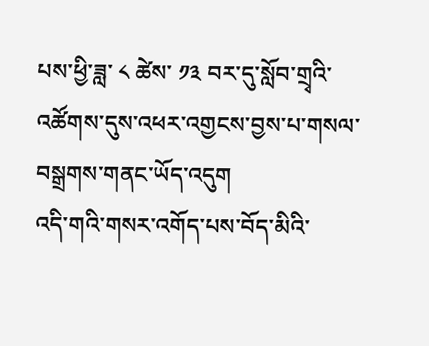པས་ཕྱི་ཟླ་ ༨ ཚེས་ ༡༣ བར་དུ་སློབ་གྲྭའི་འཚོགས་དུས་འཕར་འགྱངས་བྱས་པ་གསལ་བསྒྲགས་གནང་ཡོད་འདུག
འདི་གའི་གསར་འགོད་པས་བོད་མིའི་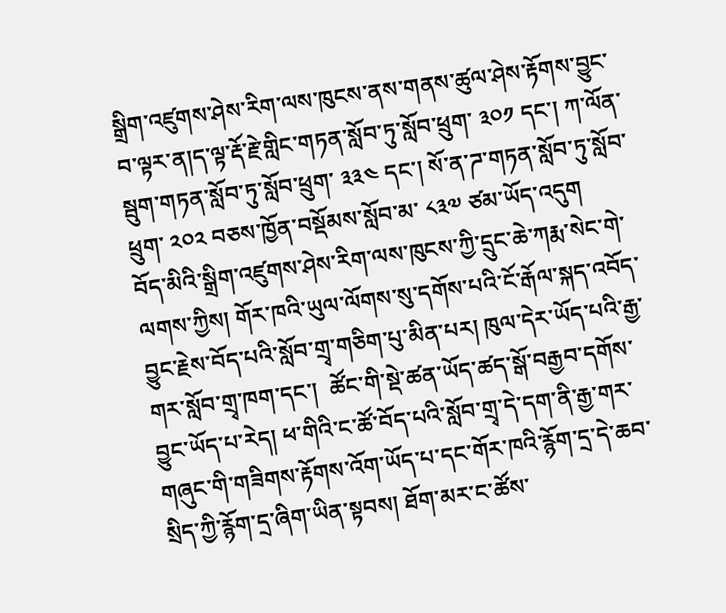སྒྲིག་འཛུགས་ཤེས་རིག་ལས་ཁུངས་ནས་གནས་ཚུལ་ཤེས་རྟོགས་བྱུང་བ་ལྟར་ན།ད་ལྟ་རྡོ་རྗེ་གླིང་གཏན་སློབ་ཏུ་སློབ་ཕྲུག་ ༣༠༡ དང་། ཀ་ལོན་སྦུག་གཏན་སློབ་ཏུ་སློབ་ཕྲུག་ ༣༣༤ དང་། སོ་ན་ཌ་གཏན་སློབ་ཏུ་སློབ་ཕྲུག་ ༢༠༢ བཅས་ཁྱོན་བསྡོམས་སློབ་མ་ ༨༣༧ ཙམ་ཡོད་འདུག
བོད་མིའི་སྒྲིག་འཛུགས་ཤེས་རིག་ལས་ཁུངས་ཀྱི་དྲུང་ཆེ་ཀརྨ་སེང་གེ་ལགས་ཀྱིས། གོར་ཁའི་ཡུལ་ལོགས་སུ་དགོས་པའི་ངོ་རྒོལ་སྐད་འབོད་བྱུང་རྗེས་བོད་པའི་སློབ་གྲྭ་གཅིག་པུ་མིན་པར། ཁུལ་དེར་ཡོད་པའི་རྒྱ་གར་སློབ་གྲྭ་ཁག་དང་།  ཚོང་གི་སྡེ་ཚན་ཡོད་ཚད་སྒོ་བརྒྱབ་དགོས་བྱུང་ཡོད་པ་རེད། ཕ་གིའི་ང་ཚོ་བོད་པའི་སློབ་གྲྭ་དེ་དག་ནི་རྒྱ་གར་གཞུང་གི་གཟིགས་རྟོགས་འོག་ཡོད་པ་དང་གོར་ཁའི་རྙོག་དྲ་དེ་ཆབ་སྲིད་ཀྱི་རྙོག་དྲ་ཞིག་ཡིན་སྟབས། ཐོག་མར་ང་ཚོས་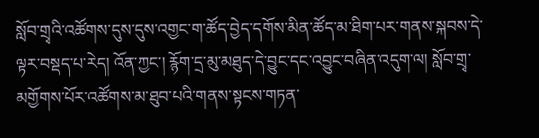སློབ་གྲྭའི་འཚོགས་དུས་དུས་འགྱང་ག་ཚོད་བྱེད་དགོས་མིན་ཚོད་མ་ཐིག་པར་གནས་སྐབས་དེ་ལྟར་བསྡད་པ་རེད། འོན་ཀྱང་། རྙོག་དྲ་མུ་མཐུད་དེ་བྱུང་དང་འབྱུང་བཞིན་འདུག་ལ། སློབ་གྲྭ་མགྱོགས་པོར་འཚོགས་མ་ཐུབ་པའི་གནས་སྟངས་གཏན་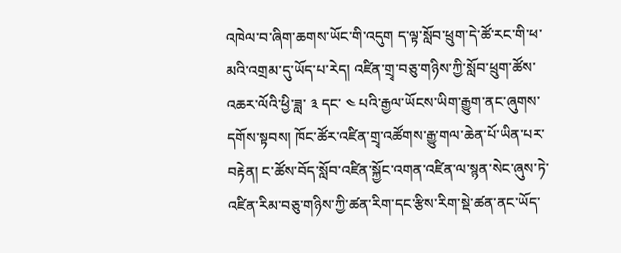འཁེལ་བ་ཞིག་ཆགས་ཡོང་གི་འདུག ད་ལྟ་སློབ་ཕྲུག་དེ་ཚོ་རང་གི་ཕ་མའི་འགྲམ་དུ་ཡོད་པ་རེད། འཛིན་གྲྭ་བཅུ་གཉིས་ཀྱི་སློབ་ཕྲུག་ཚོས་འཆར་ལོའི་ཕྱི་ཟླ་ ༣ དང་ ༤ པའི་རྒྱལ་ཡོངས་ཡིག་རྒྱུག་ནང་ཞུགས་དགོས་སྟབས། ཁོང་ཚོར་འཛིན་གྲྭ་འཚོགས་རྒྱུ་གལ་ཆེན་པོ་ཡིན་པར་བརྟེན། ང་ཚོས་བོད་སློབ་འཛིན་སྐྱོང་འགན་འཛིན་ལ་སྙན་སེང་ཞུས་ཏེ་འཛིན་རིམ་བཅུ་གཉིས་ཀྱི་ཚན་རིག་དང་རྩིས་རིག་སྡེ་ཚན་ནང་ཡོད་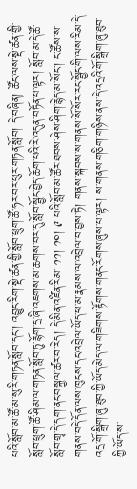པའི་སློབ་མ་ཚོ་མ་སུ་རི་གཏན་སློབ་དང་། འབྱུང་རིག་སྡེ་ཚན་གྱི་སློབ་ཕྲུག་ཚོ་ཧར་བར་པུར་གཏན་སློབ། དེ་བཞིན། ཚོང་ལས་སྡེ་ཚན་གྱི་སློབ་ཕྲུག་ཚོ་ཤིམ་ལ་གཏན་སློབ་ཏུ་རྙོག་དྲ་ཞི་འཇགས་མ་ཆགས་བར་དུ་སློབ་སྦྱོང་བྱེད་ཆོག་པའི་རེ་འདུན་བཏོན་པ་ལྟར། སློབ་མ་དེ་ཚོ་སློབ་གྲྭ་དེ་དག་ནང་བསྐྱལ་ཚར་བ་རེད། དེ་མིན་འཛིན་རིམ་ ༡༡། ༡༠། ༩ པའི་སློབ་མ་ཚོར་ཐབས་ཤེས་ཤིག་རྙེད་མ་སོང་། ང་ཚོས་ས་གནས་བདེ་དོན་ལས་ཁུངས་དང་འབྲེལ་ཡོད་ཕ་མ་རྣམས་ལ་འབྲེལ་བ་བྱས་ཏེ། གནས་སྐབས་ས་གནས་སོ་སོར་རང་སྦྱོང་གི་ལས་རིམ་དེ་འདྲ་གོ་སྒྲིག་ཞུ་ཐུབ་ཀྱི་ཡོད་མེད་ལ་གཟིགས་རྟོགས་གནང་རོགས་ཞུས་པ་ལྟར། ས་གནས་གཅིག་གཉིས་ནས་དེ་འདྲའི་གོ་སྒྲིག་ཞུ་ཐུབ་ཀྱི་ཡོད་ས་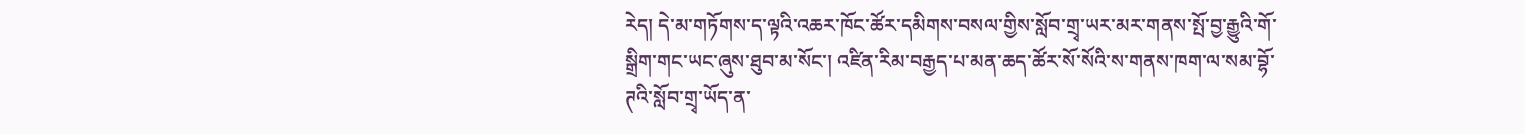རེད། དེ་མ་གཏོགས་ད་ལྟའི་འཆར་ཁོང་ཚོར་དམིགས་བསལ་གྱིས་སློབ་གྲྭ་ཡར་མར་གནས་སྤོ་བྱ་རྒྱུའི་གོ་སྒྲིག་གང་ཡང་ཞུས་ཐུབ་མ་སོང་། འཛིན་རིམ་བརྒྱད་པ་མན་ཆད་ཚོར་སོ་སོའི་ས་གནས་ཁག་ལ་སམ་བྷོ་ཊའི་སློབ་གྲྭ་ཡོད་ན་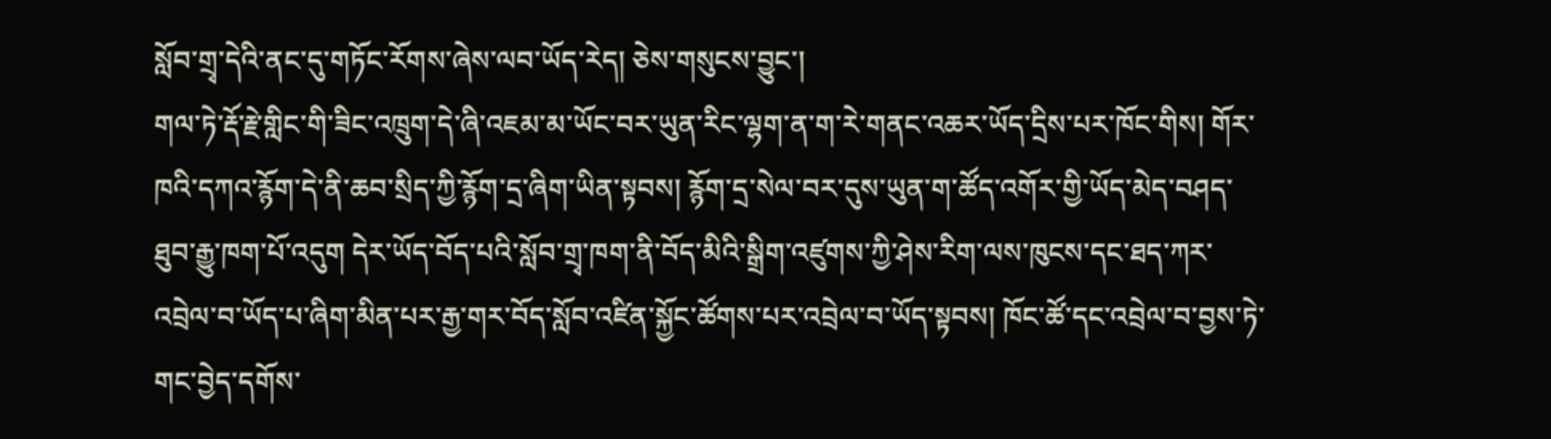སློབ་གྲྭ་དེའི་ནང་དུ་གཏོང་རོགས་ཞེས་ལབ་ཡོད་རེད། ཅེས་གསུངས་བྱུང་།
གལ་ཏེ་རྡོ་རྗེ་གླིང་གི་ཟིང་འཁྲུག་དེ་ཞི་འཇམ་མ་ཡོང་བར་ཡུན་རིང་ལྷག་ན་ག་རེ་གནང་འཆར་ཡོད་དྲིས་པར་ཁོང་གིས། གོར་ཁའི་དཀའ་རྙོག་དེ་ནི་ཆབ་སྲིད་ཀྱི་རྙོག་དྲ་ཞིག་ཡིན་སྟབས། རྙོག་དྲ་སེལ་བར་དུས་ཡུན་ག་ཚོད་འགོར་གྱི་ཡོད་མེད་བཤད་ཐུབ་རྒྱུ་ཁག་པོ་འདུག དེར་ཡོད་བོད་པའི་སློབ་གྲྭ་ཁག་ནི་བོད་མིའི་སྒྲིག་འཛུགས་ཀྱི་ཤེས་རིག་ལས་ཁུངས་དང་ཐད་ཀར་འབྲེལ་བ་ཡོད་པ་ཞིག་མིན་པར་རྒྱ་གར་བོད་སློབ་འཛིན་སྐྱོང་ཚོགས་པར་འབྲེལ་བ་ཡོད་སྟབས། ཁོང་ཚོ་དང་འབྲེལ་བ་བྱས་ཏེ་གང་བྱེད་དགོས་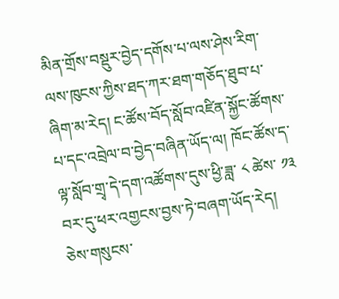མིན་གྲོས་བསྡུར་བྱེད་དགོས་པ་ལས་ཤེས་རིག་ལས་ཁུངས་ཀྱིས་ཐད་ཀར་ཐག་གཅོད་ཐུབ་པ་ཞིག་མ་རེད། ང་ཚོས་བོད་སློབ་འཛིན་སྐྱོང་ཚོགས་པ་དང་འབྲེལ་བ་བྱེད་བཞིན་ཡོད་ལ། ཁོང་ཚོས་ད་ལྟ་སློབ་གྲྭ་དེ་དག་འཚོགས་དུས་ཕྱི་ཟླ་ ༨ ཚེས་ ༡༣ བར་དུ་ཕར་འགྱངས་བྱས་ཏེ་བཞག་ཡོད་རེད། ཅེས་གསུངས་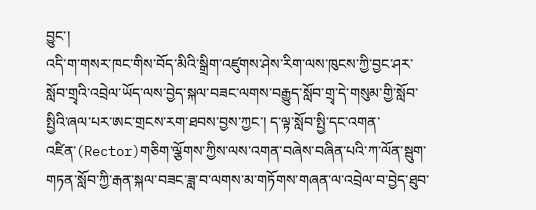བྱུང་།
འདི་ག་གསར་ཁང་གིས་བོད་མིའི་སྒྲིག་འཛུགས་ཤེས་རིག་ལས་ཁུངས་ཀྱི་བྱང་ཤར་སློབ་གྲྭའི་འབྲེལ་ཡོད་ལས་བྱེད་སྐལ་བཟང་ལགས་བརྒྱུད་སློབ་གྲྭ་དེ་གསུམ་གྱི་སློབ་སྤྱིའི་ཞལ་པར་ཨང་གྲངས་རག་ཐབས་བྱས་ཀྱང་། ད་ལྟ་སློབ་སྤྱི་དང་འགན་འཛིན་(Rector)གཅིག་ལྕོགས་ཀྱིས་ལས་འགན་བཞེས་བཞིན་པའི་ཀ་ལོན་སྦུག་གཏན་སློབ་ཀྱི་རྒན་སྐལ་བཟང་ཟླ་བ་ལགས་མ་གཏོགས་གཞན་ལ་འབྲེལ་བ་བྱེད་ཐུབ་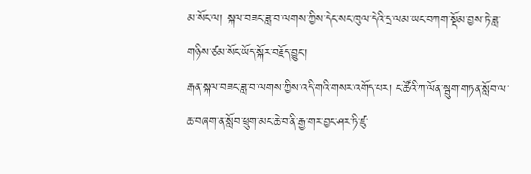མ་སོང་ལ། སྐལ་བཟང་ཟླ་བ་ལགས་ཀྱིས་དེང་སང་ཁུལ་དེའི་དྲ་ལམ་ཡང་བཀག་སྡོམ་བྱས་ཏེ་ཟླ་གཉིས་ཙམ་སོང་ཡོད་སྐོར་བརྗོད་བྱུང་།
རྒན་སྐལ་བཟང་ཟླ་བ་ལགས་ཀྱིས་འདི་གའི་གསར་འགོད་པར། ང་ཚོའི་ཀ་ལོན་སྦུག་གཏན་སློབ་ལ་ཆ་བཞག་ན་སློབ་ཕྲུག་མང་ཆེ་བ་ནི་རྒྱ་གར་བྱང་ཤར་ཏི་ཛུ་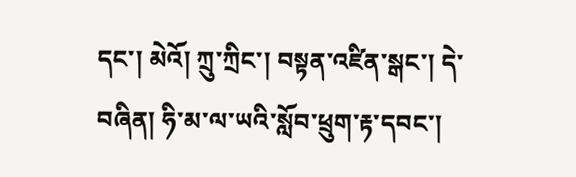དང་། མེའོ། ཀྲུ་ཀྲིང་། བསྟན་འཛིན་སྒང་། དེ་བཞིན། ཧི་མ་ལ་ཡའི་སློབ་ཕྲུག་རྟ་དབང་།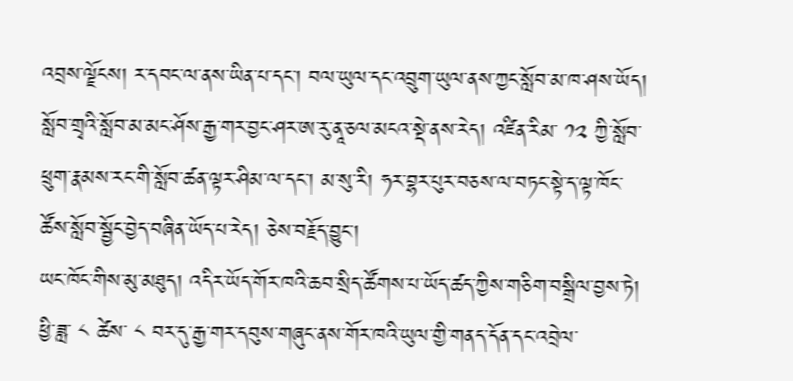འབྲས་ལྗོངས། ར་དབང་ལ་ནས་ཡིན་པ་དང་། བལ་ཡུལ་དང་འབྲུག་ཡུལ་ནས་ཀྱང་སློབ་མ་ཁ་ཤས་ཡོད། སློབ་གྲྭའི་སློབ་མ་མང་ཤོས་རྒྱ་གར་བྱང་ཤར་ཨ་རུ་ནཱ་ཅལ་མངའ་སྡེ་ནས་རེད། འཛིན་རིམ་ ༡༢ ཀྱི་སློབ་ཕྲུག་རྣམས་རང་གི་སློབ་ཚན་ལྟར་ཤིམ་ལ་དང་། མ་སུ་རི། ཧར་བྷར་པུར་བཅས་ལ་བཏང་སྟེ་ད་ལྟ་ཁོང་ཚོས་སློབ་སྦྱོང་བྱེད་བཞིན་ཡོད་པ་རེད། ཅེས་བརྗོད་བྱུང་།
ཡང་ཁོང་གིས་མུ་མཐུད། འདིར་ཡོད་གོར་ཁའི་ཆབ་སྲིད་ཚོགས་པ་ཡོད་ཚད་ཀྱིས་གཅིག་བསྒྲིལ་བྱས་ཏེ། ཕྱི་ཟླ་ ༨ ཚེས་ ༨ བར་དུ་རྒྱ་གར་དབུས་གཞུང་ནས་གོར་ཁའི་ཡུལ་གྱི་གནད་དོན་དང་འབྲེལ་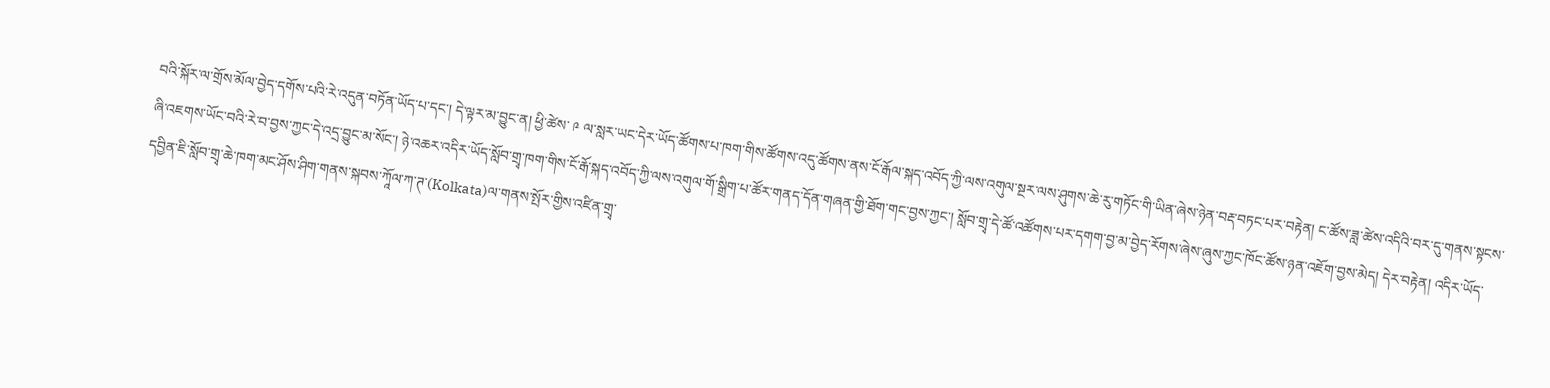བའི་སྐོར་ལ་གྲོས་མོལ་བྱེད་དགོས་པའི་རེ་འདུན་བཏོན་ཡོད་པ་དང་། དེ་ལྟར་མ་བྱུང་ན། ཕྱི་ཚེས་ ༩ ལ་སླར་ཡང་དེར་ཡོད་ཚོགས་པ་ཁག་གིས་ཚོགས་འདུ་ཚོགས་ནས་ངོ་རྒོལ་སྐད་འབོད་ཀྱི་ལས་འགུལ་སྔར་ལས་ཤུགས་ཆེ་རུ་གཏོང་གི་ཡིན་ཞེས་ཉེན་བརྡ་བཏང་པར་བརྟེན། ང་ཚོས་ཟླ་ཚེས་འདིའི་བར་དུ་གནས་སྟངས་ཞི་འཇགས་ཡོང་བའི་རེ་བ་བྱས་ཀྱང་དེ་འདྲ་བྱུང་མ་སོང་། ཉེ་འཆར་འདིར་ཡོད་སློབ་གྲྭ་ཁག་གིས་ངོ་རྒོ་སྐད་འབོད་ཀྱི་ལས་འགུལ་གོ་སྒྲིག་པ་ཚོར་གནད་དོན་གཞན་གྱི་ཐོག་གང་བྱས་ཀྱང་། སློབ་གྲྭ་དེ་ཚོ་འཚོགས་པར་དགག་བྱ་མ་བྱེད་རོགས་ཞེས་ཞུས་ཀྱང་ཁོང་ཚོས་ཉན་འཇོག་བྱས་མེད། དེར་བརྟེན། འདིར་ཡོད་དབྱིན་ཇི་སློབ་གྲྭ་ཆེ་ཁག་མང་ཤོས་ཤིག་གནས་སྐབས་ཀཱོལ་ཀ་ཊ་(Kolkata)ལ་གནས་སྤོར་གྱིས་འཛིན་གྲྭ་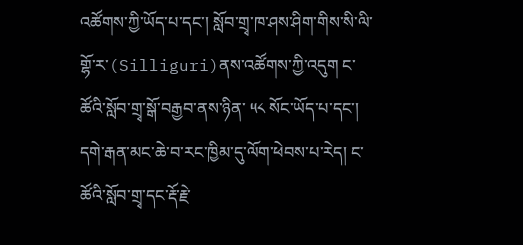འཚོགས་ཀྱི་ཡོད་པ་དང་། སློབ་གྲྭ་ཁ་ཤས་ཤིག་གིས་སི་ལི་གྷོ་ར་(Silliguri)ནས་འཚོགས་ཀྱི་འདུག ང་ཚོའི་སློབ་གྲྭ་སྒོ་བརྒྱབ་ནས་ཉིན་ ༥༨ སོང་ཡོད་པ་དང་། དགེ་རྒན་མང་ཆེ་བ་རང་ཁྱིམ་དུ་ལོག་ཕེབས་པ་རེད། ང་ཚོའི་སློབ་གྲྭ་དང་རྡོ་རྗེ་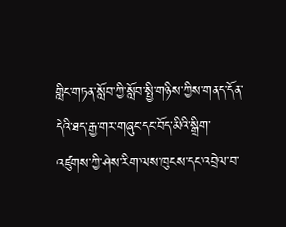གླིང་གཏན་སློབ་ཀྱི་སློབ་སྤྱི་གཉིས་ཀྱིས་གནད་དོན་དེའི་ཐད་རྒྱ་གར་གཞུང་དང་བོད་མིའི་སྒྲིག་འཛུགས་ཀྱི་ཤེས་རིག་ལས་ཁུངས་དང་འབྲེལ་བ་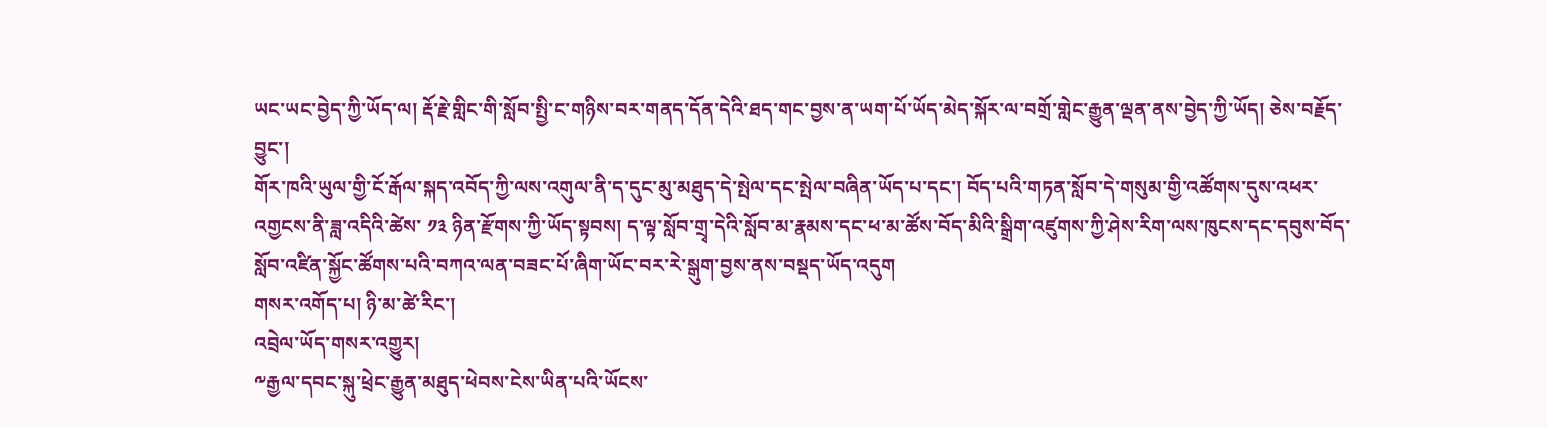ཡང་ཡང་བྱེད་ཀྱི་ཡོད་ལ། རྡོ་རྗེ་གླིང་གི་སློབ་སྤྱི་ང་གཉིས་བར་གནད་དོན་དེའི་ཐད་གང་བྱས་ན་ཡག་པོ་ཡོད་མེད་སྐོར་ལ་བགྲོ་གླེང་རྒྱུན་ལྡན་ནས་བྱེད་ཀྱི་ཡོད། ཅེས་བརྗོད་བྱུང་།
གོར་ཁའི་ཡུལ་གྱི་ངོ་རྒོལ་སྐད་འབོད་ཀྱི་ལས་འགུལ་ནི་ད་དུང་མུ་མཐུད་དེ་སྤེལ་དང་སྤེལ་བཞིན་ཡོད་པ་དང་། བོད་པའི་གཏན་སློབ་དེ་གསུམ་གྱི་འཚོགས་དུས་འཕར་འགྱངས་ནི་ཟླ་འདིའི་ཚེས་ ༡༣ ཉིན་རྫོགས་ཀྱི་ཡོད་སྟབས། ད་ལྟ་སློབ་གྲྭ་དེའི་སློབ་མ་རྣམས་དང་ཕ་མ་ཚོས་བོད་མིའི་སྒྲིག་འཛུགས་ཀྱི་ཤེས་རིག་ལས་ཁུངས་དང་དབུས་བོད་སློབ་འཛིན་སྐྱོང་ཚོགས་པའི་བཀའ་ལན་བཟང་པོ་ཞིག་ཡོང་བར་རེ་སྒུག་བྱས་ནས་བསྡད་ཡོད་འདུག
གསར་འགོད་པ། ཉི་མ་ཚེ་རིང་།
འབྲེལ་ཡོད་གསར་འགྱུར།
༸རྒྱལ་དབང་སྐུ་ཕྲེང་རྒྱུན་མཐུད་ཕེབས་ངེས་ཡིན་པའི་ཡོངས་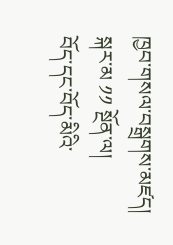ཁྱབ་གསལ་བསྒྲགས་མཛད།
སྐར་མ ༡༡ སྔོན་ལ།
བོད་དང་བོད་མིའི་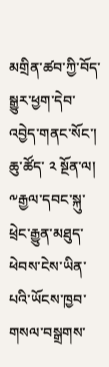མགྲིན་ཚབ་ཀྱི་བོད་སྒྱུར་ཕྱག་དེབ་འབྱེད་གནང་སོང་།
ཆུ་ཚོད་ ༢ སྔོན་ལ།
༸རྒྱལ་དབང་སྐུ་ཕྲེང་རྒྱུན་མཐུད་ཕེབས་ངེས་ཡིན་པའི་ཡོངས་ཁྱབ་གསལ་བསྒྲགས་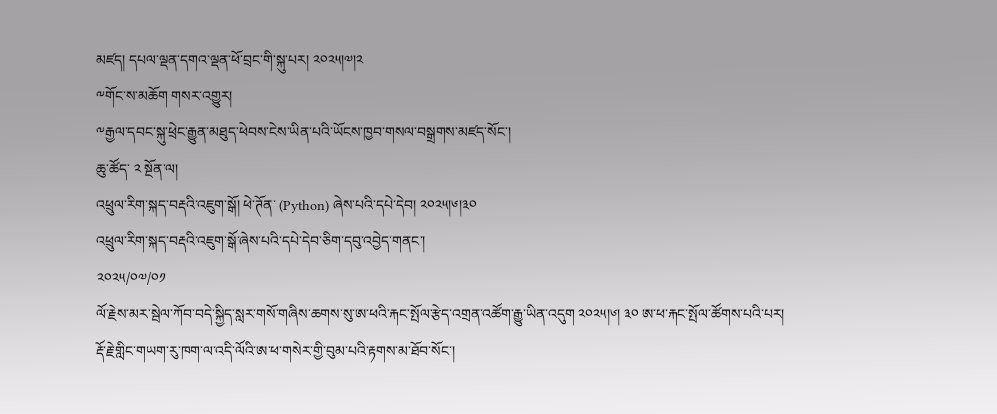མཛད། དཔལ་ལྡན་དགའ་ལྡན་ཕོ་བྲང་གི་སྐུ་པར། ༢༠༢༥།༧།༢
༸གོང་ས་མཆོག གསར་འགྱུར།
༸རྒྱལ་དབང་སྐུ་ཕྲེང་རྒྱུན་མཐུད་ཕེབས་ངེས་ཡིན་པའི་ཡོངས་ཁྱབ་གསལ་བསྒྲགས་མཛད་སོང་།
ཆུ་ཚོད་ ༢ སྔོན་ལ།
འཕྲུལ་རིག་སྐད་བརྡའི་འཇུག་སྒོ། ཕེ་ཊོན་ (Python) ཞེས་པའི་དཔེ་དེབ། ༢༠༢༥།༦།༣༠
འཕྲུལ་རིག་སྐད་བརྡའི་འཇུག་སྒོ་ཞེས་པའི་དཔེ་དེབ་ཅིག་དབུ་འབྱེད་གནང་།
༢༠༢༥/༠༧/༠༡
ལོ་རྗེས་མར་སྦེལ་ཀོབ་བདེ་སྐྱིད་སླར་གསོ་གཞིས་ཆགས་སུ་ཨ་ཕའི་རྐང་སྤོལ་རྩེད་འགྲན་འཚོག་རྒྱུ་ཡིན་འདུག ༢༠༢༥།༦། ༣༠ ཨ་ཕ་རྐང་སྤོལ་ཚོགས་པའི་པར།
རྡོ་རྗེ་གླིང་གཡག་རུ་ཁག་ལ་འདི་ལོའི་ཨ་ཕ་གསེར་གྱི་བུམ་པའི་རྟགས་མ་ཐོབ་སོང་།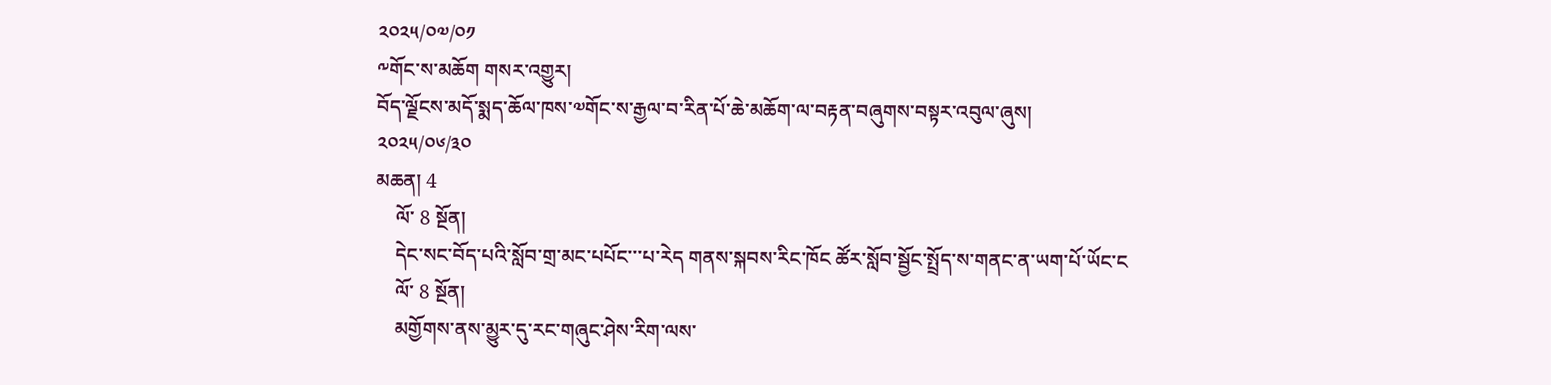༢༠༢༥/༠༧/༠༡
༸གོང་ས་མཆོག གསར་འགྱུར།
བོད་ལྗོངས་མདོ་སྨད་ཆོལ་ཁས་༧གོང་ས་རྒྱལ་བ་རིན་པོ་ཆེ་མཆོག་ལ་བརྟན་བཞུགས་བསྟར་འབུལ་ཞུས།
༢༠༢༥/༠༦/༣༠
མཆན། 4
    ལོ་ 8 སྔོན།
    དེང་སང་བོད་པའི་སློབ་གྲ་མང་པཔོང་་་པ་རེད གནས་སྐབས་རིང་ཁོང ཚོར་སློབ་སྦྱོང་སྤྲོད་ས་གནང་ན་ཡག་པོ་ཡོང་ང
    ལོ་ 8 སྔོན།
    མགྱོགས་ནས་མྱུར་དུ་རང་གཞུང་ཤེས་རིག་ལས་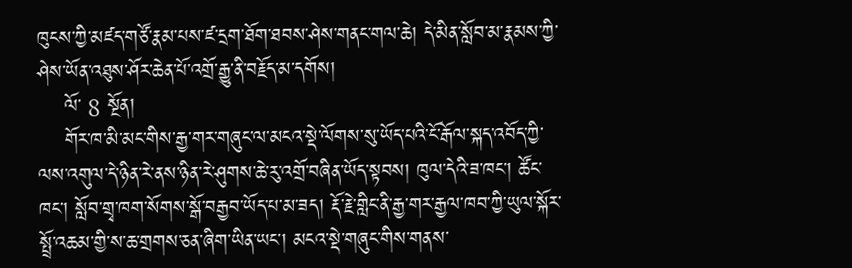ཁུངས་ཀྱི་མཛད་གཙོ་རྣམ་པས་ཛ་དྲག་ཐོག་ཐབས་ཤེས་གནང་གལ་ཆེ། དེ་མིན་སློབ་མ་རྣམས་ཀྱི་ཤེས་ཡོན་འཐུས་ཤོར་ཆེན་པོ་འགྲོ་རྒྱུ་ནི་བརྗོད་མ་དགོས།
    ལོ་ 8 སྔོན།
    གོར་ཁ་མི་མང་གིས་རྒྱ་གར་གཞུང་ལ་མངའ་སྡེ་ལོགས་སུ་ཡོད་པའི་ངོ་རྒོལ་སྐད་འབོད་ཀྱི་ལས་འགུལ་དེ་ཉིན་རེ་ནས་ཉིན་རེ་ཤུགས་ཆེ་རུ་འགྲོ་བཞིན་ཡོད་སྟབས། ཁུལ་དེའི་ཟ་ཁང་། ཚོང་ཁང་། སློབ་གྲྭ་ཁག་སོགས་སྒོ་བརྒྱབ་ཡོད་པ་མ་ཟད། རྡོ་རྗེ་གླིང་ནི་རྒྱ་གར་རྒྱལ་ཁབ་ཀྱི་ཡུལ་སྐོར་སྤྲོ་འཆམ་གྱི་ས་ཆ་གྲགས་ཅན་ཞིག་ཡིན་ཡང་། མངའ་སྡེ་གཞུང་གིས་གནས་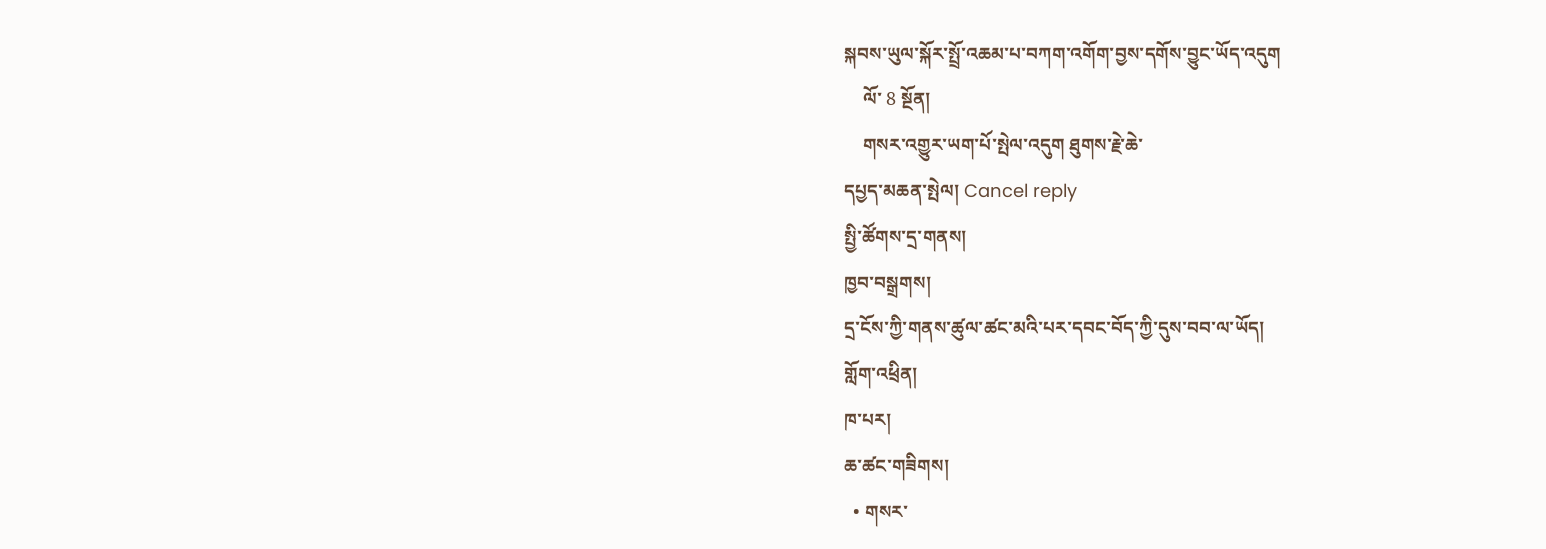སྐབས་ཡུལ་སྐོར་སྤྲོ་འཆམ་པ་བཀག་འགོག་བྱས་དགོས་བྱུང་ཡོད་འདུག
    ལོ་ 8 སྔོན།
    གསར་འགྱུར་ཡག་པོ་སྤེལ་འདུག ཐུགས་རྗེ་ཆེ་
དཔྱད་མཆན་སྤེལ། Cancel reply
སྤྱི་ཚོགས་དྲ་གནས།
ཁྱབ་བསྒྲགས།
དྲ་ངོས་ཀྱི་གནས་ཚུལ་ཚང་མའི་པར་དབང་བོད་ཀྱི་དུས་བབ་ལ་ཡོད།
གློག་འཕྲིན།
ཁ་པར།
ཆ་ཚང་གཟིགས།
  • གསར་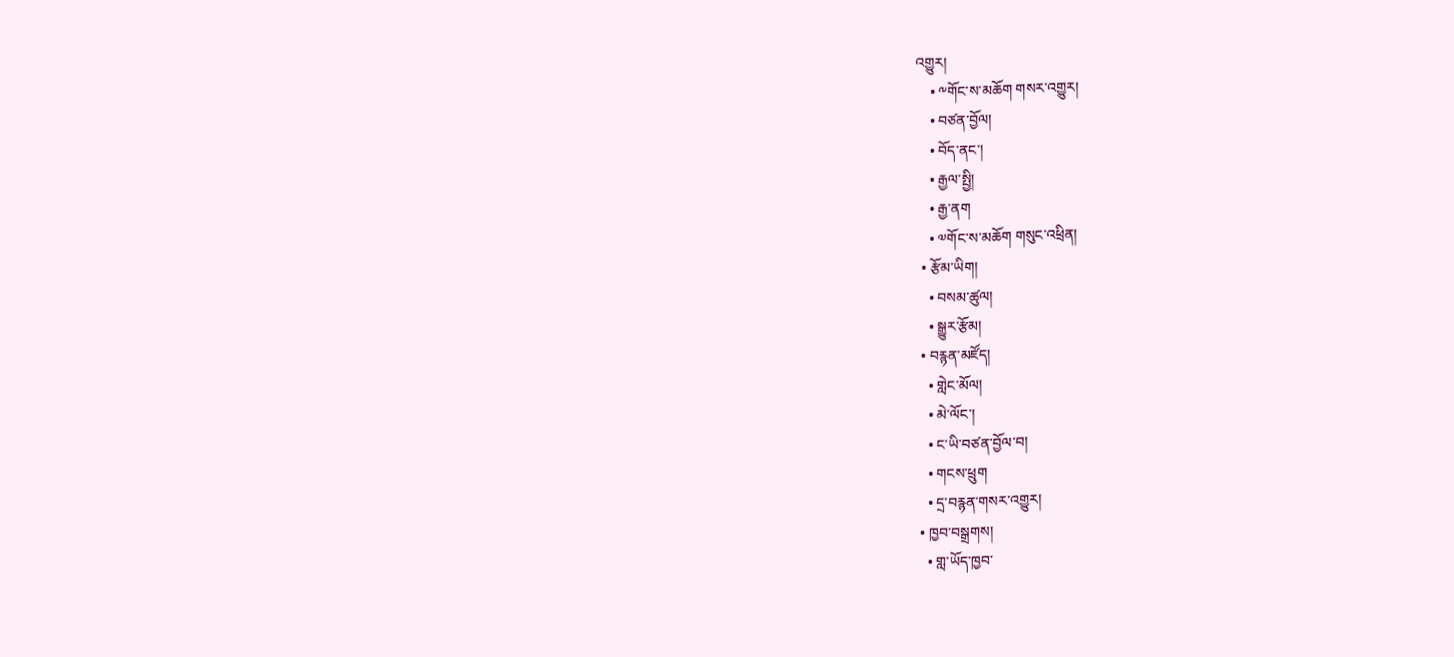འགྱུར།
    • ༸གོང་ས་མཆོག གསར་འགྱུར།
    • བཙན་བྱོལ།
    • བོད་ནང་།
    • རྒྱལ་སྤྱི།
    • རྒྱ་ནག
    • ༧གོང་ས་མཆོག གསུང་འཕྲིན།
  • རྩོམ་ཡིག།
    • བསམ་ཚུལ།
    • སྒྱུར་རྩོམ།
  • བརྙན་མཛོད།
    • གླེང་མོལ།
    • མེ་ལོང་།
    • ང་ཡི་བཙན་བྱོལ་བ།
    • གངས་ཕྲུག
    • དྲ་བརྙན་གསར་འགྱུར།
  • ཁྱབ་བསྒྲགས།
    • གླ་ཡོད་ཁྱབ་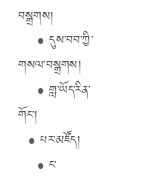བསྒྲགས།
    • དུས་བབ་ཀྱི་གསལ་བསྒྲགས།
    • གླ་ཡོད་རིན་གོང་།
  • པར་མཛོད།
    • ང་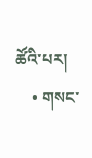ཚོའི་པར།
    • གསང་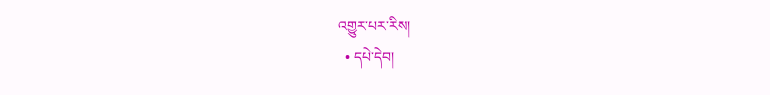འགྱུར་པར་རིས།
  • དཔེ་དེབ།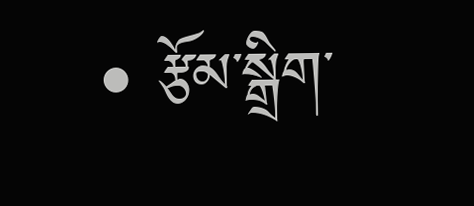• རྩོམ་སྒྲིག་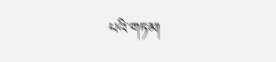པའི་གཏམ།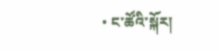• ང་ཚོའི་སྐོར།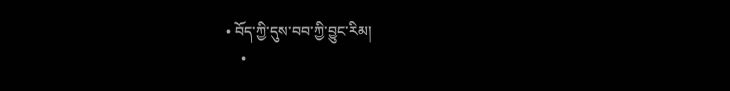• བོད་ཀྱི་དུས་བབ་ཀྱི་བྱུང་རིམ།
    •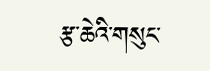རྩ་ཆེའི་གསུང་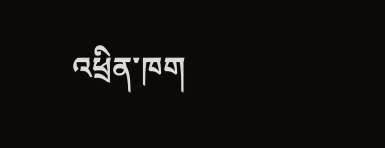འཕྲིན་ཁག